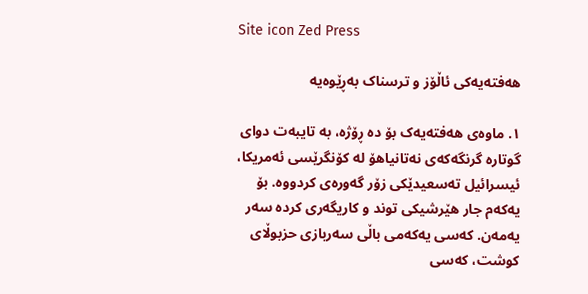Site icon Zed Press

هەفتەیەکی ئاڵۆز و ترسناک بەڕێوەیە

١. ماوەی هەفتەیەک بۆ دە ڕۆژە، بە تایبەت دوای گوتارە گرنگەکەی نەتانیاهۆ لە کۆنگرێسی ئەمریکا، ئیسرائیل تەسعیدێکی زۆر گەورەی کردووە. بۆ یەکەم جار هێرشیکی توند و کاریگەری کردە سەر یەمەن. کەسی یەکەمی باڵی سەربازی حزبوڵای کوشت، کەسی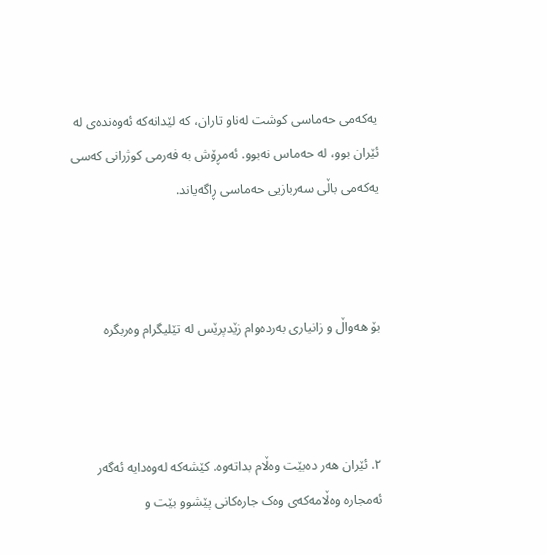یەکەمی حەماسی کوشت لەناو تاران، کە لێدانەکە ئەوەندەی لە ئێران بوو، لە حەماس نەبوو. ئەمڕۆش بە فەرمی کوژرانی کەسی یەکەمی باڵی سەربازیی حەماسی ڕاگەیاند.



بۆ هەواڵ و زانیاری بەردەوام زێدپرێس لە تێلیگرام وەربگرە



٢. ئێران هەر دەبێت وەڵام بداتەوە. کێشەکە لەوەدایە ئەگەر ئەمجارە وەڵامەکەی وەک جارەکانی پێشوو بێت و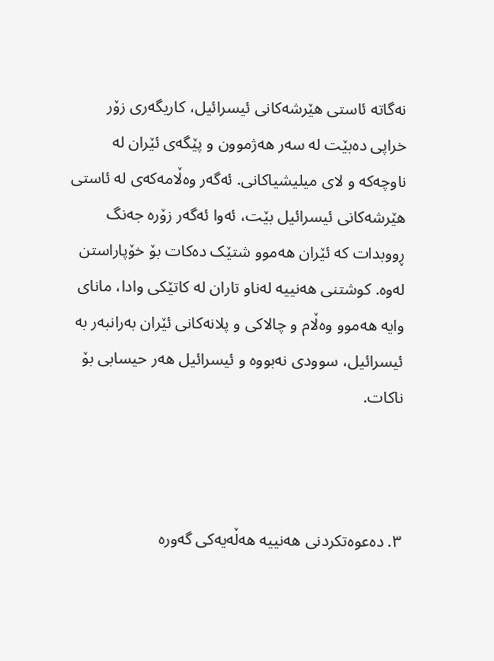نەگاتە ئاستی هێرشەکانی ئیسرائیل، کاریگەری زۆر خراپی دەبێت لە سەر هەژموون و پێگەی ئێران لە ناوچەکە و لای میلیشیاکانی. ئەگەر وەڵامەکەی لە ئاستی هێرشەکانی ئیسرائیل بێت، ئەوا ئەگەر زۆرە جەنگ ڕووبدات کە ئێران هەموو شتێک دەکات بۆ خۆپاراستن لەوە. کوشتنی هەنییە لەناو تاران لە کاتێکی وادا، مانای وایە هەموو وەڵام و چالاکی و پلانەکانی ئێران بەرانبەر بە ئیسرائیل، سوودی نەبووە و ئیسرائیل هەر حیسابی بۆ ناکات.



٣. دەعوەتکردنی هەنییە هەڵەیەکی گەورە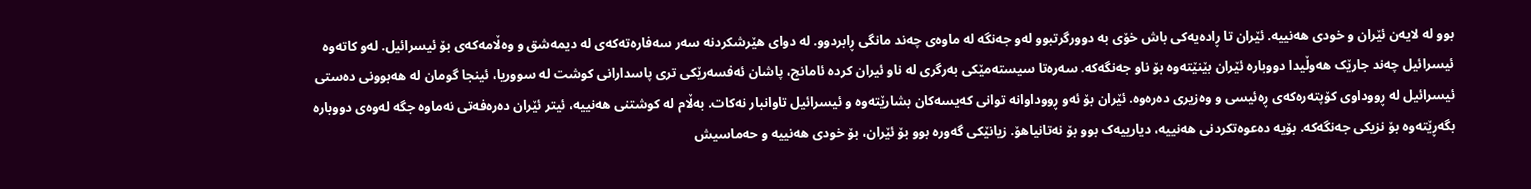بوو لە لایەن ئێران و خودی هەنییە. ئێران تا ڕادەیەکی باش خۆی بە دوورگرتبوو لەو جەنگە لە ماوەی چەند مانگی ڕابردوو. لە دوای هێرشکردنە سەر سەفارەتەکەی لە دیمەشق و وەڵامەکەی بۆ ئیسرائیل. لەو کاتەوە ئیسرائیل چەند جارێک هەوڵیدا دووبارە ئێران بێنێتەوە بۆ ناو جەنگەکە. سەرەتا سیستەمێکی بەرگری لە ناو ئیران کردە ئامانج، پاشان ئەفسەرێکی تری پاسدارانی کوشت لە سووریا، ئینجا گومان لە هەبوونی دەستی ئیسرائیل لە ڕووداوی کۆپتەرەکەی ڕەئیسی و وەزیری دەرەوە. ئێران بۆ ئەو ڕووداوانە توانی کەیسەکان بشارێتەوە و ئیسرائیل تاوانبار نەکات. بەڵام لە کوشتنی هەنییە، ئیتر ئێران دەرەفەتی نەماوە جگە لەوەی دووبارە بگەڕێتەوە بۆ نزیکی جەنگەکە. بۆیە دەعوەتکردنی هەنییە، دیارییەک بوو بۆ نەتانیاهۆ. زیانێکی گەورە بوو بۆ ئێران، بۆ خودی هەنییە و حەماسیش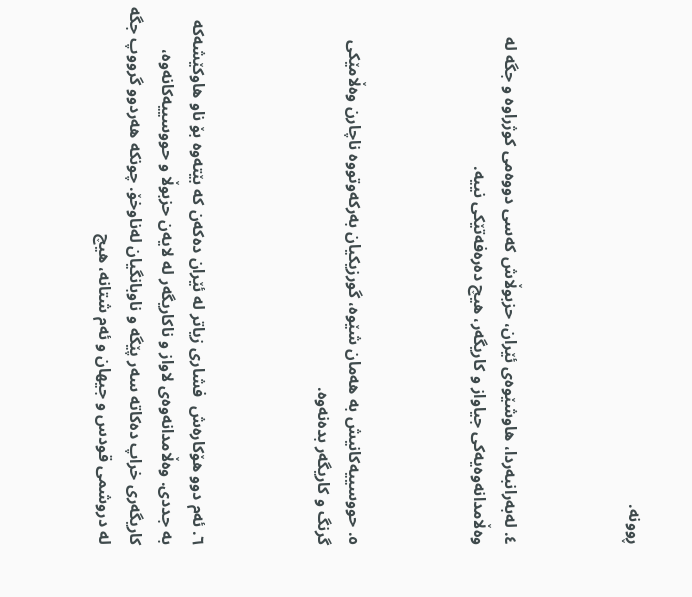ڕوونە.



٤. لەبەرانبەردا، هاوشێوەی ئێران، حزبوڵاش کەسی دووەمی کوژراوە و جگە لە وەڵامدانەوەیەکی جیاواز و کاریگەر، هیچ دەرەفەتێکی نییە.



٥. حووسییەکانیش بە هەمان شێوە، گورزیکیان بەرکەوتووە ناچارن وەڵامێکی گرنگ و کاریگەر بدەنەوە.



٦. ئەم دوو هۆکارەش  فشاری زیاتر لە ئێران دەکەن کە بێتەوە بۆ ناو هاوکێشەکە بە جددی. وەڵامدانەوەی لاواز و ناکاریگەر لە لایەن حزبوڵا و حووسییەکانەوە، کاریگەری خراپ دەکاتە سەر پێگە و ناوبانگیان لەناوخۆ. چونکە هەردوو گرووپ جگە لە دروشمی قودس و جیهان و ئەم شتانە، هیچ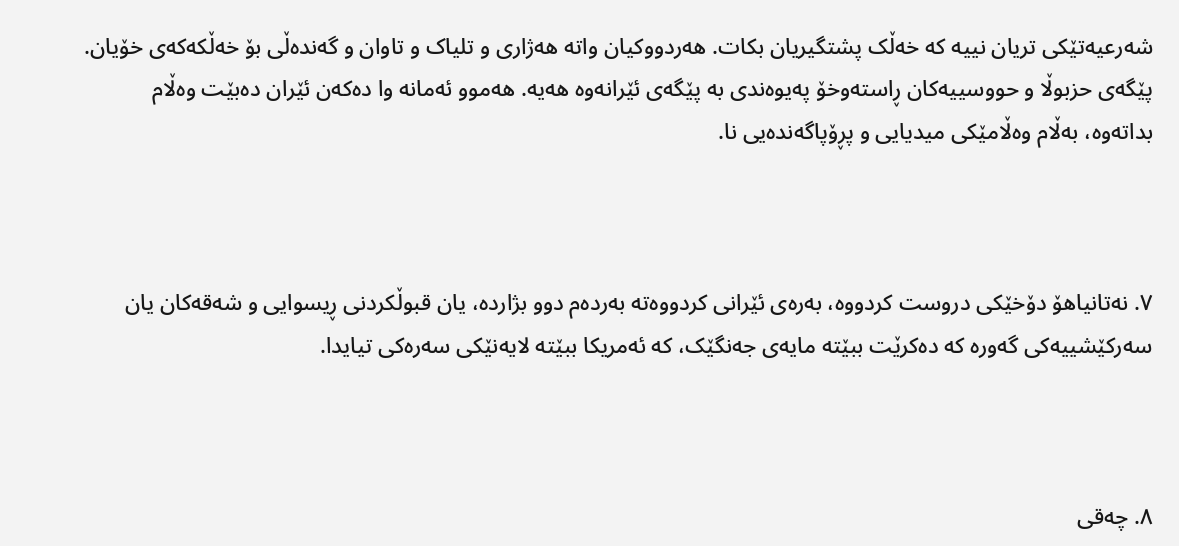شەرعیەتێکی تریان نییە کە خەڵک پشتگیریان بکات. هەردووکیان واتە هەژاری و تلیاک و تاوان و گەندەڵی بۆ خەڵکەکەی خۆیان. پێگەی حزبوڵا و حووسییەکان ڕاستەوخۆ پەیوەندی بە پێگەی ئێرانەوە هەیە. هەموو ئەمانە وا دەکەن ئێران دەبێت وەڵام بداتەوە، بەڵام وەڵامێکی میدیایی و پڕۆپاگەندەیی نا.



٧. نەتانیاهۆ دۆخێکی دروست کردووە، بەرەی ئێرانی کردووەتە بەردەم دوو بژاردە، یان قبوڵکردنی ڕیسوایی و شەقەکان یان سەرکێشییەکی گەورە کە دەکرێت ببێتە مایەی جەنگێک، کە ئەمریکا ببێتە لایەنێکی سەرەکی تیایدا.



٨. چەقی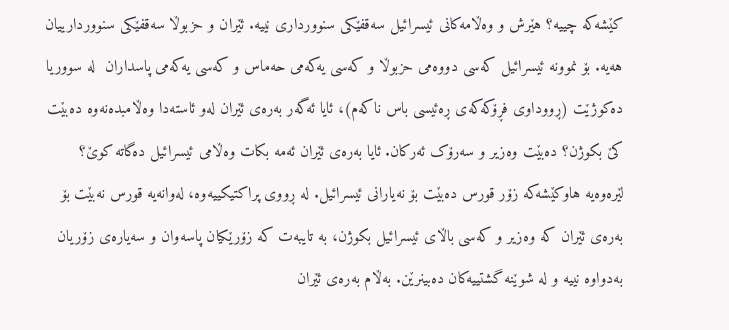کێشەکە چییە؟ هێرش و وەڵامەکانی ئیسرائیل سەقفێکی سنوورداری نییە. ئێران و حزبوڵا سەقفێکی سنووردارییان هەیە. بۆ نموونە ئیسرائیل کەسی دووەمی حزبوڵا و کەسی یەکەمی حەماس و کەسی یەکەمی پاسداران  لە سووریا دەکوژێت (ڕووداوی فڕۆکەکەی ڕەئیسی باس ناکەم)، ئایا ئەگەر بەرەی ئێران لەو ئاستەدا وەڵامبدەنەوە دەبێت کێ بکوژن؟ دەبێت وەزیر و سەرۆک ئەرکان. ئایا بەرەی ئێران ئەمە بکات وەڵامی ئیسرائیل دەگاتە کوێ؟ لێرەوەیە هاوکێشەکە زۆر قورس دەبێت بۆ نەیارانی ئیسرائیل. لە ڕووی پراکتیکییەوە، لەوانەیە قورس نەبێت بۆ بەرەی ئێران کە وەزیر و کەسی باڵای ئیسرائیل بکوژن، بە تایبەت کە زۆرێکیان پاسەوان و سەیارەی زۆریان بەدواوە نییە و لە شوێنە گشتییەکان دەبینرێن. بەڵام بەرەی ئێران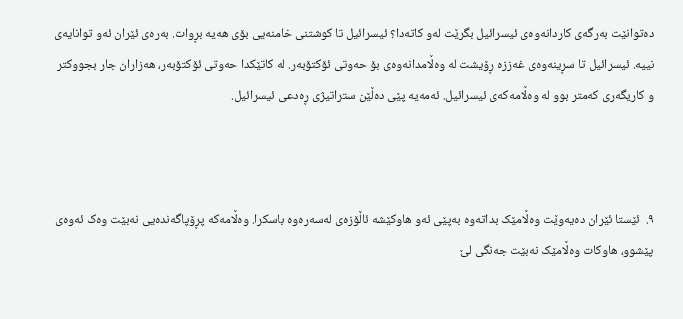دەتوانێت بەرگەی کاردانەوەی ئیسرائیل بگرێت لەو کاتەدا؟ ئیسرائیل تا کوشتنی خامنەیی بۆی هەیە بڕوات. بەرەی ئێران ئەو توانایەی نییە. ئیسرائیل تا سڕینەوەی غەززە ڕۆیشت لە وەڵامدانەوەی بۆ حەوتی ئۆکتۆبەر. لە کاتێکدا حەوتی ئۆکتۆبەر، هەزاران جار بجووکتر و کاریگەری کەمتر بوو لە وەڵامەکەی ئیسرائیل. ئەمەیە پێی دەڵێن ستراتیژی ڕەدعی ئیسرائیل.



٩.  ئێستا ئێران دەیەوێت وەڵامێک بداتەوە بەپێی ئەو هاوکێشە ئاڵۆزەی لەسەرەوە باسکرا. وەڵامەکە پڕۆپاگەندەیی نەبێت وەک ئەوەی پێشوو، هاوکات وەڵامێک نەبێت جەنگی لێ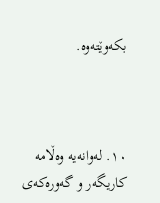بکەوێتەوە.



١٠. لەوانەیە وەڵامە کاریگەر و گەورەکەی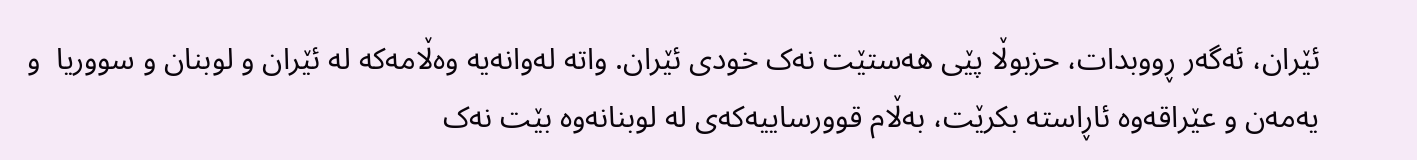ئێران، ئەگەر ڕووبدات، حزبوڵا پێی هەستێت نەک خودی ئێران. واتە لەوانەیە وەڵامەکە لە ئێران و لوبنان و سووریا  و یەمەن و عێراقەوە ئاڕاستە بکرێت، بەڵام قوورساییەکەی لە لوبنانەوە بێت نەک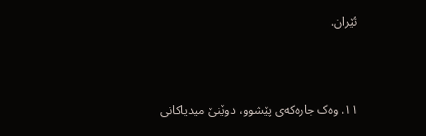ئێران.



١١. وەک جارەکەی پێشوو، دوێنێ میدیاکانی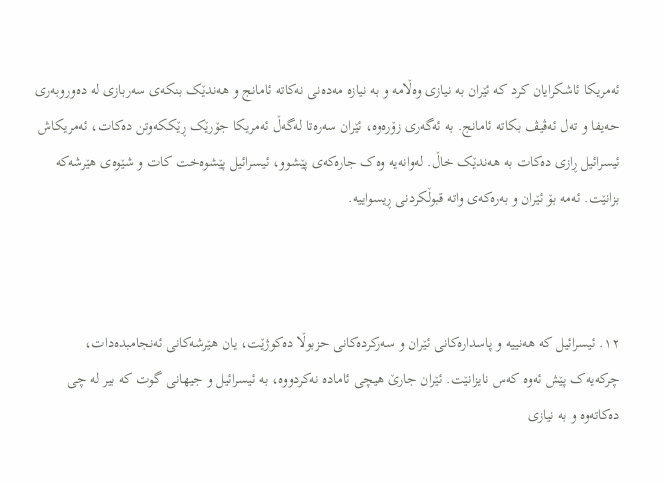ئەمریکا ئاشکرایان کرد کە ئێران بە نیازی وەڵامە و بە نیازە مەدەنی نەکاتە ئامانج و هەندێک بنکەی سەربازی لە دەوروبەری حەیفا و تەل ئەڤیڤ بکاتە ئامانج. بە ئەگەری زۆرەوە، ئێران سەرەتا لەگەڵ ئەمریکا جۆرێک ڕێککەوتن دەکات، ئەمریکاش ئیسرائیل ڕازی دەکات بە هەندێک خاڵ. لەوانەیە وەک جارەکەی پێشوو، ئیسرائیل پێشوەخت کات و شێوەی هێرشەکە بزانێت. ئەمە بۆ ئێران و بەرەکەی واتە قبوڵکردنی ڕیسواییە.



١٢. ئیسرائیل کە هەنییە و پاسدارەکانی ئێران و سەرکردەکانی حزبوڵا دەکوژێت، یان هێرشەکانی ئەنجامبدەدات، چرکەیەک پێش ئەوە کەس نایزانێت. ئێران جارێ هیچی ئامادە نەکردووە، بە ئیسرائیل و جیهانی گوت کە بیر لە چی دەکاتەوە و بە نیازی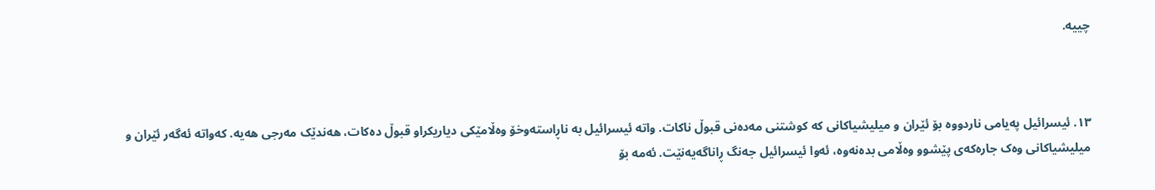چییە.



١٣. ئیسرائیل پەیامی ناردووە بۆ ئێران و میلیشیاکانی کە کوشتنی مەدەنی قبوڵ ناکات. واتە ئیسرائیل بە ناڕاستەوخۆ وەڵامێکی دیاریکراو قبوڵ دەکات، هەندێک مەرجی هەیە. کەواتە ئەگەر ئێران و میلیشیاکانی وەک جارەکەی پێشوو وەڵامی بدەنەوە، ئەوا ئیسرائیل جەنگ ڕاناگەیەنێت. ئەمە بۆ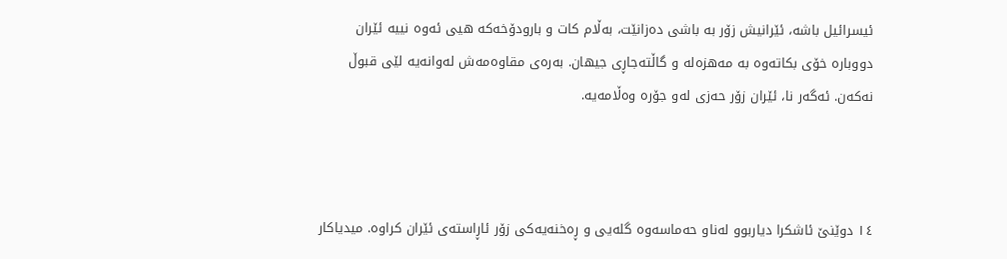ئیسرائیل باشە، ئێرانیش زۆر بە باشی دەزانێت، بەڵام کات و بارودۆخەکە هیی ئەوە نییە ئێران دووبارە خۆی بکاتەوە بە مەهزەلە و گاڵتەجاڕی جیهان. بەرەی مقاوەمەش لەوانەیە لێی قبوڵ نەکەن. ئەگەر نا، ئێران زۆر حەزی لەو جۆرە وەڵامەیە.



١٤ دوێنێ ئاشکرا دیاربوو لەناو حەماسەوە گلەیی و ڕەخنەیەکی زۆر ئاڕاستەی ئێران کراوە. میدیاکار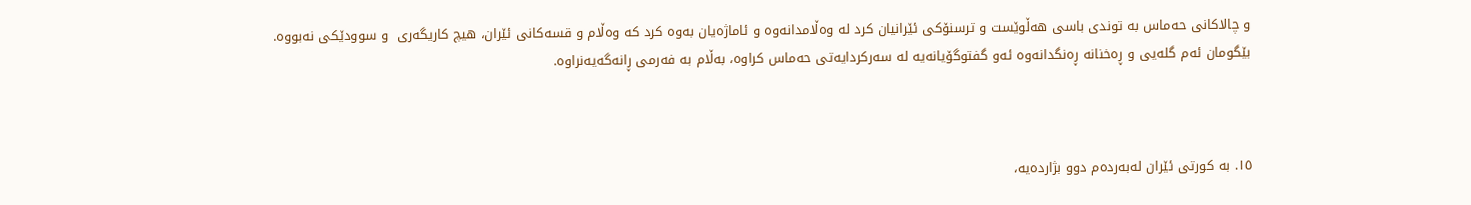و چالاکانی حەماس بە توندی باسی هەڵوێست و ترسنۆکی ئێرانیان کرد لە وەڵامدانەوە و ئاماژەیان بەوە کرد کە وەڵام و قسەکانی ئێران، هیچ کاریگەری  و سوودێکی نەبووە. بێگومان ئەم گلەیی و ڕەخنانە ڕەنگدانەوە ئەو گفتوگۆیانەیە لە سەرکردایەتی حەماس کراوە، بەڵام بە فەرمی ڕانەگەیەنراوە.



١٥. بە کورتی ئێران لەبەردەم دوو بژاردەیە،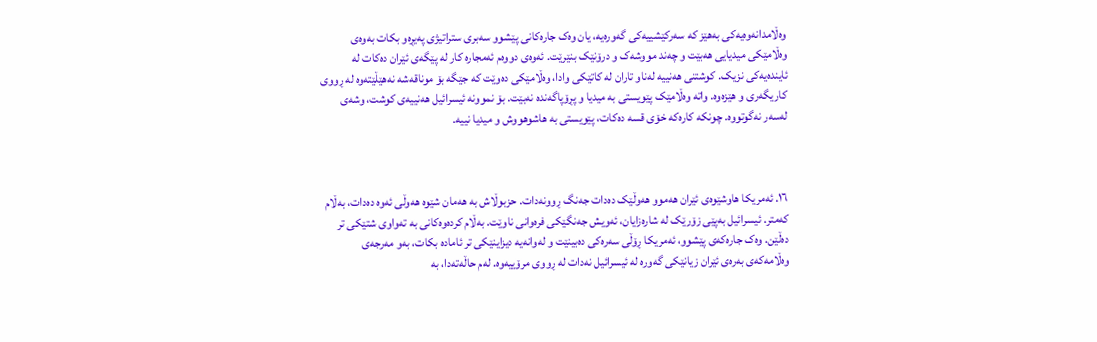وەڵامدانەوەیەکی بەهێز کە سەرکێشییەکی گەورەیە، یان وەک جارەکانی پێشوو سەبری ستراتیژی پەیڕەو بکات بەوەی وەڵامێکی میدیایی هەبێت و چەند مووشەک و درۆنێک بنێرێت. ئەوەی دووەم ئەمجارە کار لە پێگەی ئێران دەکات لە ئایندەیەکی نزیک. کوشتنی هەنییە لەناو تاران لە کاتێکی وادا، وەڵامێکی دەوێت کە جێگە بۆ موناقەشە نەهێڵێتەوە لە ڕووی کاریگەری و هێزەوە. واتە وەڵامێک پێویستی بە میدیا و پڕۆپاگەندە نەبێت. بۆ نموونە ئیسرائیل هەنییەی کوشت، وشەی لەسەر نەگوتووە. چونکە کارەکە خۆی قسە دەکات، پێویستی بە هاشوهووش و میدیا نییە.



١٦. ئەمریکا هاوشێوەی ئێران هەموو هەوڵێک دەدات جەنگ ڕوونەدات. حزبوڵاش بە هەمان شێوە هەوڵی ئەوە دەدات، بەڵام کەمتر. ئیسرائیل بەپێی زۆرێک لە شارەزایان، ئەویش جەنگێکی فرەوانی ناوێت. بەڵام کردەوەکانی بە تەواوی شتێکی تر دەڵێن. وەک جارەکەی پێشوو، ئەمریکا ڕۆڵی سەرەکی دەبینێت و لەوانەیە دیزاینێکی تر ئامادە بکات، بەو مەرجەی وەڵامەکەی بەرەی ئێران زیانێکی گەورە لە ئیسرائیل نەدات لە ڕووی مرۆییەوە. لەم حاڵەتەدا، بە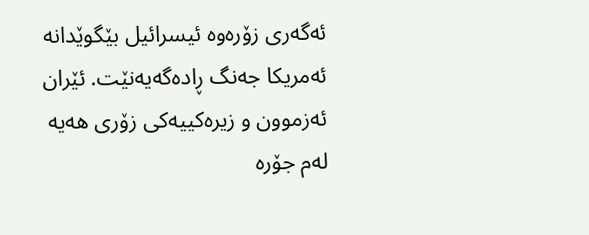ئەگەری زۆرەوە ئیسرائیل بێگوێدانە ئەمریکا جەنگ ڕادەگەیەنێت. ئێران ئەزموون و زیرەکییەکی زۆری هەیە لەم جۆرە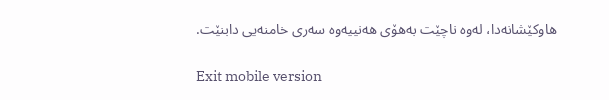هاوکێشانەدا، لەوە ناچێت بەهۆی هەنییەوە سەری خامنەیی دابنێت.

Exit mobile version